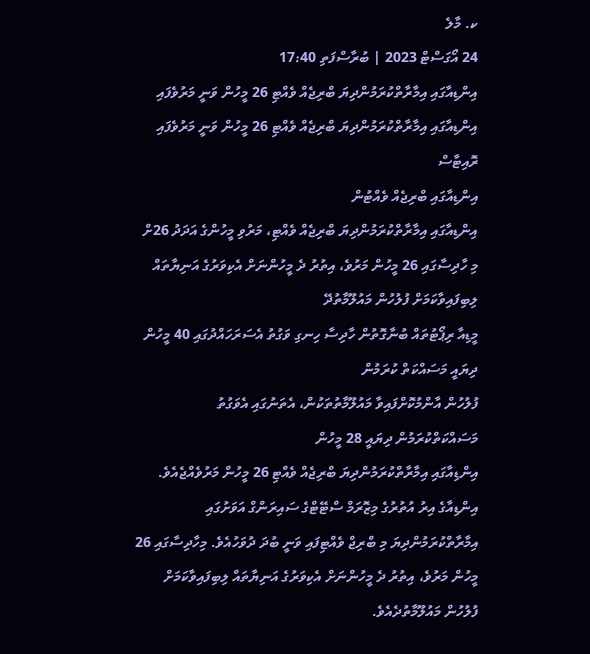ކ. މާލެ
24 އޯގަސްޓް 2023 | ބުރާސްފަތި 17:40
އިންޑިއާގައި އިމާރާތްކުރަމުންދިޔަ ބްރިޖެއް ވެއްޓި 26 މީހުން ވަނީ މަރުވެފައި
އިންޑިއާގައި އިމާރާތްކުރަމުންދިޔަ ބްރިޖެއް ވެއްޓި 26 މީހުން ވަނީ މަރުވެފައި
ރޮއިޓާސް
އިންޑިއާގައި ބްރިޖެއް ވެއްޓުން
އިންޑިއާގައި އިމާރާތްކުރަމުންދިޔަ ބްރިޖެއް ވެއްޓި، މަރުވި މީހުންގެ އަދަދު 26ށް
މި ހާދިސާގައި 26 މީހުން މަރުވެ، އިތުރު ދެ މީހުންނަށް އެކިވަރުގެ އަނިޔާތައް ލިބިފައިވާކަމަށް ފުލުހުން މައުލޫމާތުދޭ
މީޑިއާ ރިޕޯޓުތައް ބުނާގޮތުން ހާދިސާ ހިނގި ވަގުތު އެސަރަހައްދުގައި 40 މީހުން ދިޔައީ މަސައްކަތް ކުރަމުން
ފުލުހުން އާންމުކޮށްފައިވާ މައުލޫމާތުތަކުން، އެތަނުގައި އެވަގުތު މަސައްކަތްކުރަމުން ދިޔައީ 28 މީހުން
އިންޑިއާގައި އިމާރާތްކުރަމުންދިޔަ ބްރިޖެއް ވެއްޓި 26 މީހުން މަރުވެއްޖެއެވެ.
އިންޑިއާގެ އިރު އުތުރުގެ މިޒޮރަމް ސްޓޭޓްގެ ސައިރަންގް އަވަށުގައި އިމާރާތްކުރަމުންދިޔަ މި ބްރިޖް ވެއްޓިފައި ވަނީ ބުދަ ދުވަހުއެވެ. މިހާދިސާގައި 26 މީހުން މަރުވެ، އިތުރު ދެ މީހުންނަށް އެކިވަރުގެ އަނިޔާތައް ލިބިފައިވާކަމަށް ފުލުހުން މައުލޫމާތުދެއެވެ.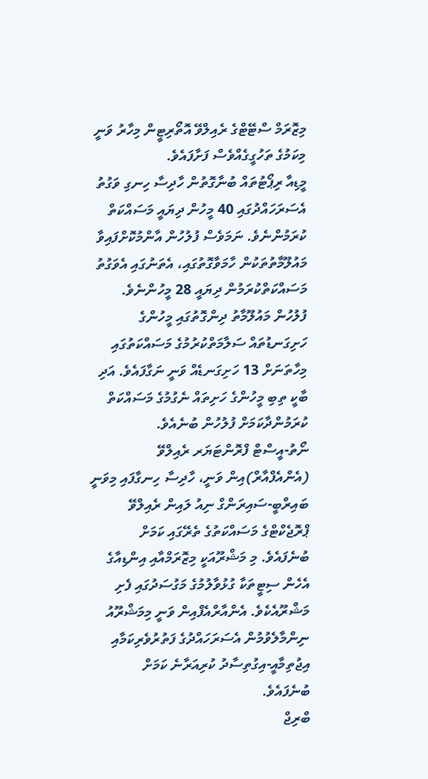މިޒޮރަމް ސްޓޭޓްގެ ރެއިލްވޭ އޮތޯރިޓީން މިހާރު ވަނީ މިކަމުގެ ތަހުގީގެއްވެސް ފަށާފައެވެ.
މީޑިއާ ރިޕޯޓުތައް ބުނާގޮތުން ހާދިސާ ހިނގި ވަގުތު އެސަރަހައްދުގައި 40 މީހުން ދިޔައީ މަސައްކަތް ކުރަމުންނެވެ. ނަމަވެސް ފުލުހުން އާންމުކޮށްފައިވާ މައުލޫމާތުތަކުން ހާމަވާގޮތުގައި، އެތަނުގައި އެވަގުތު މަސައްކަތްކުރަމުން ދިޔައީ 28 މީހުންނެވެ.
ފުލުހުން މައުލޫމާތު ދިންގޮތުގައި މީހުންގެ ހަށިގަނޑުތައް ސަލާމަތްކުރުމުގެ މަސައްކަތުގައި މިހާތަނަށް 13 ހަށިގަނޑެއް ވަނީ ނަގާފައެވެ. އަދި ބާކީ ތިބި މީހުންގެ ހަށިތައް ނެގުމުގެ މަސައްކަތް ކުރަމުންދާކަމަށް ފުލުހުން ބުނެއެވެ.
ނޯތު-އީސްޓް ފްރޮންޓަޔަރ ރެއިލްވޭ (އެންއެފްއާރް)އިން ވަނީ، ހާދިސާ ހިނގާފައި މިވަނީ ބައިރްބީ-ސައިރަންގް ނިއު ލައިން ރެއިލްވޭ ޕްރޮޖެކްޓްގެ މަސައްކަތުގެ ތެރޭގައި ކަމަށް ބުނެފައެވެ. މި މަޝްރޫއަކީ މިޒޮރަމްއާއި އިންޑިއާގެ އެހެން ސިޓީތަކާ ގުޅުވާލުމުގެ މަގުސަދުގައި ފެށި މަޝްރޫއެކެވެ. އެންއާރްއެފްއިން ވަނީ މިމަޝްރޫއު ނިންމާލެވުމުން އެސަރަހައްދުގެ ފަތުރުވެރިކަމާއި އިޖުތިމާއީ-އިގުތިސާދު ކުރިއަރާނެ ކަމަށް ބުނެފައެވެ.
ބްރިޖް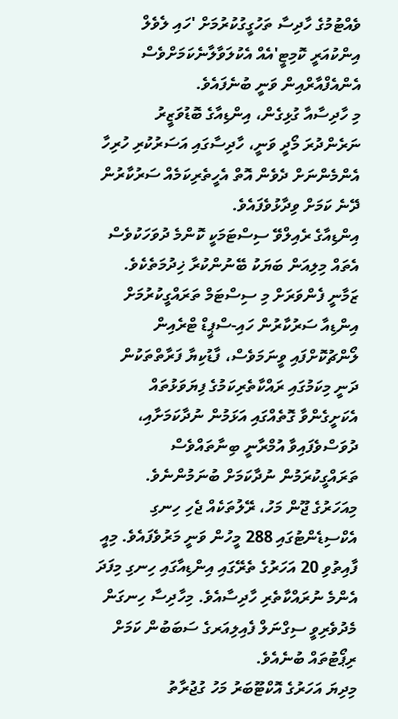ވެއްޓުމުގެ ހާދިސާ ތަހުގީގުކުރުމަށް 'ހައި ލެވެލް އިންކުއަރީ ކޮމިޓީ'އެއް އެކުލަވާލާނެކަމަށްވެސް އެންއެފްއާރްއިން ވަނީ ބުނެފައެވެ.
މި ހާދިސާއާ ގުޅިގެން، އިންޑިއާގެ ބޮޑުވަޒީރު ނަރެންދުރަ މޯދީ ވަނީ، ހާދިސާގައި އަސަރުކުރި ހުރިހާ އެންމެންނަށް ދެވެން އޮތް އެހީތެރިކަމެއް ސަރުކާރުން ދޭނެ ކަމަށް ވިދާޅުވެފައެވެ.
އިންޑިއާގެ ރެއިލްވޭ ސިސްޓަމަކީ ކޮންމެ ދުވަހަކުވެސް އެތައް މިލިއަން ބަޔަކު ބޭނުންކުރާ ޚިދުމަތެކެވެ. ޒަމާނީ ފެންވަރަށް މި ސިސްޓަމް ތަރައްގީކުރުމަށް އިންޑިއާ ސަރުކާރުން ހައި-ސްޕީޑް ޓްރެއިން ލޯންޗުކޮށްފައި ވީނަމަވެސް، ފާޑުކިޔާ ފަރާތްތަކުން ދަނީ މިކަމުގައި ރައްކާތެރިކަމުގެ ފިޔަވަޅުތައް އެކަށީގެންވާ ގޮތެއްގައި އަޅަމުން ނުދާކަމަށާއި، ދުވަސްވެފައިވާ އުމްރާނީ ބިނާތައްވެސް ތަރައްގީކުރަމުން ނުދާކަމަށް ބުނަމުންނެވެ.
މިއަހަރުގެ ޖޫން މަހު، ރޭލުތަކެއް ޖެހި ހިނގި އެކްސިޑެންޓުގައި 288 މީހުން ވަނީ މަރުވެފައެވެ. މިއީ ފާއިތުވި 20 އަހަރުގެ ތެރޭގައި އިންޑިއާގައި ހިނގި މިފަދަ އެންމެ ނުރައްކާތެރި ހާދިސާއެވެ. މިހާދިސާ ހިނގަން މެދުވެރިވީ ސިގްނަލް ފެއިލިއަރގެ ސަބަބުން ކަމަށް ރިޕޯޓުތައް ބުނެއެވެ.
މިދިޔަ އަހަރުގެ އޮކްޓޫބަރު މަހު ގުޖުރާތު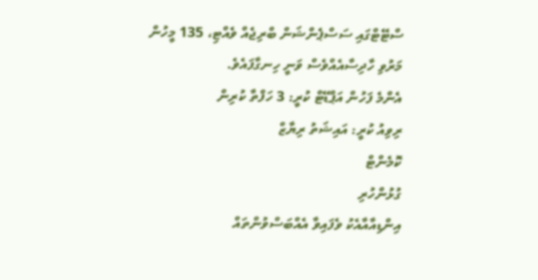ސްޓޭޓްގައި ސަސްޕެންޝަން ބްރިޖެއް ވެއްޓި، 135 މީހުން މަރުވި ހާދިސާއެއްވެސް ވަނީ ހިނގާފައެވެ.
އެންމެ ފަހުން އަޕްޑޭޓް ކުރީ: 3 ހަފްތާ ކުރިން
ރިވިއު ކުރީ: އައިޝަތު ރިޔާޒް
ކޮމެންޓް
ގުޅުންހުރި
އިންޑިއާއާއެކު ވެފައިވާ އެއްބަސްވުންތައް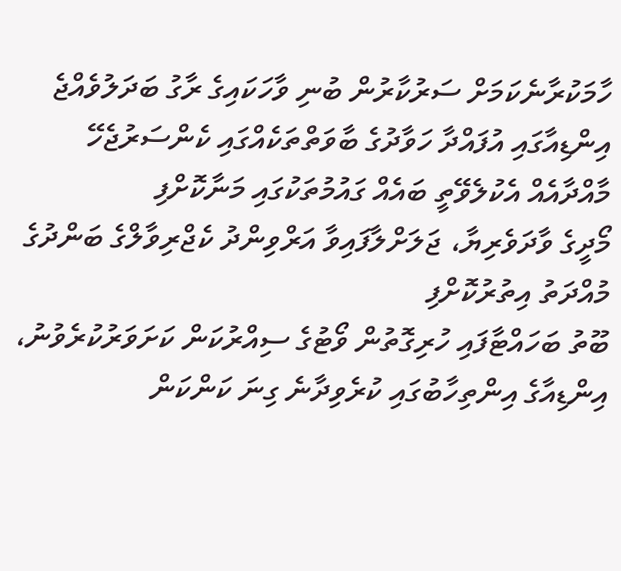ހާމަކުރާނެކަމަށް ސަރުކާރުން ބުނި ވާހަކައިގެ ރާގު ބަދަލުވެއްޖެ
އިންޑިއާގައި އުފައްދާ ހަވާދުގެ ބާވަތްތަކެއްގައި ކެންސަރުޖެހޭ މާއްދާއެއް އެކުލެވޭތީ ބައެއް ގައުމުތަކުގައި މަނާކޮށްފި
މޯދީގެ ވާދަވެރިޔާ، ޖަލަށްލާފައިވާ އަރްވިންދު ކެޖްރިވާލްގެ ބަންދުގެ މުއްދަތު އިތުރުކޮށްފި
ބޫތު ބަހައްޓާފައި ހުރިގޮތުން ވޯޓުގެ ސިއްރުކަން ކަށަވަރުކުރެވުނު، އިންޑިއާގެ އިންތިހާބުގައި ކުރެވިދާނެ ގިނަ ކަންކަން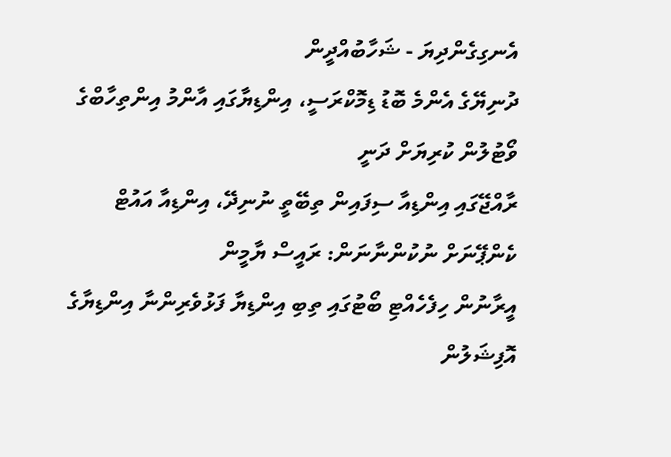އެނގިގެންދިޔަ - ޝަހާބުއްދީން
ދުނިޔޭގެ އެންމެ ބޮޑު ޑިމޮކްރަސީ، އިންޑިޔާގައި އާންމު އިންތިހާބްގެ ވޯޓުލުން ކުރިޔަށް ދަނީ
ރާއްޖޭގައި އިންޑިއާ ސިފައިން ތިބޭތީ ނުނިދޭ، އިންޑިއާ އައުޓް ކެންޕޭނަށް ނުކުންނާނަން: ރައީސް ޔާމީން
އީރާނުން ހިފެހެއްޓި ބޯޓުގައި ތިބި އިންޑިޔާ ފަޅުވެރިންނާ އިންޑިޔާގެ އޮފިޝަލުން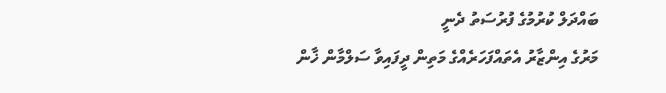ބައްދަލް ކުރުމުގެ ފުރުސަތު ދެނީ
މަރުގެ އިންޒާރު އެތައްފަހަރެއްގެ މަތިން ދީފައިވާ ސަލްމާން ޚާން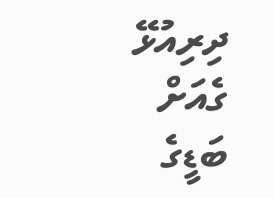ދިރިއުޅޭ ގެއަށް ބަޑީގެ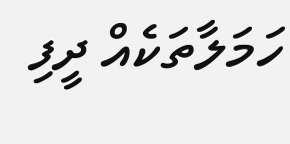ހަމަލާތަކެއް ދީފި